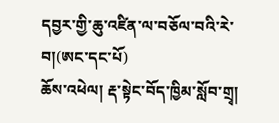དབྱར་གྱི་ཆུ་འཛིན་ལ་བཅོལ་བའི་རེ་བ།(ཨང་དང་པོ)
ཆོས་འཕེལ། རྡ་སྟེང་བོད་ཁྱིམ་སློབ་གྲྭ།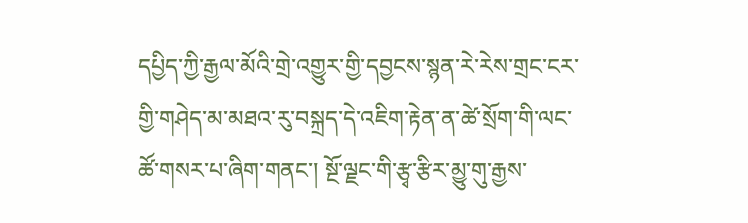དཔྱིད་ཀྱི་རྒྱལ་མོའི་གྲེ་འགྱུར་གྱི་དབྱངས་སྙན་རེ་རེས་གྲང་ངར་གྱི་གཤེད་མ་མཐའ་རུ་བསྐྲད་དེ་འཇིག་རྟེན་ན་ཚེ་སྲོག་གི་ལང་ཚོ་གསར་པ་ཞིག་གནང་། སྔོ་ལྗང་གི་རྩྭ་རྩིར་མྱུ་གུ་རྒྱས་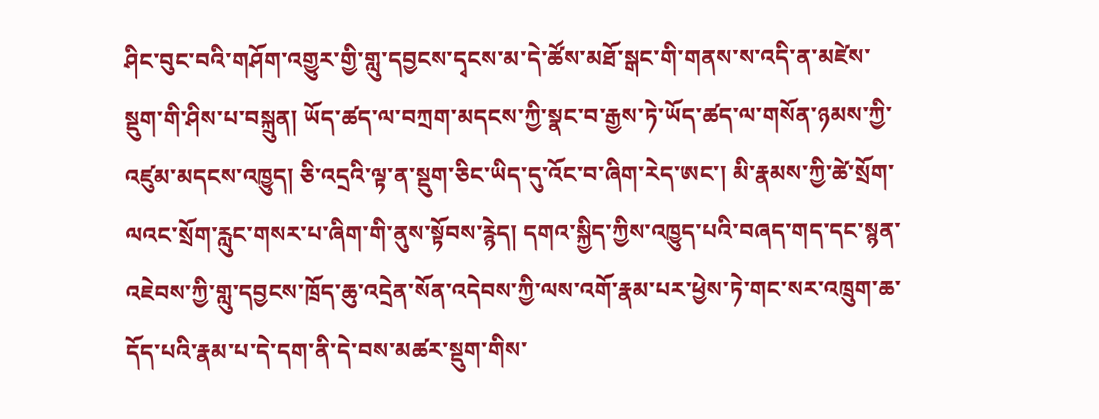ཤིང་བུང་བའི་གཤོག་འགྱུར་གྱི་གླུ་དབྱངས་དྭངས་མ་དེ་ཚོས་མཐོ་སྒང་གི་གནས་ས་འདི་ན་མཛེས་སྡུག་གི་ཤིས་པ་བསྐྲུན། ཡོད་ཚད་ལ་བཀྲག་མདངས་ཀྱི་སྣང་བ་རྒྱས་ཏེ་ཡོད་ཚད་ལ་གསོན་ཉམས་ཀྱི་འཛུམ་མདངས་འཁྱུད། ཅི་འདྲའི་ལྟ་ན་སྡུག་ཅིང་ཡིད་དུ་འོང་བ་ཞིག་རེད་ཨང་། མི་རྣམས་ཀྱི་ཚེ་སྲོག་ལའང་སྲོག་རླུང་གསར་པ་ཞིག་གི་ནུས་སྟོབས་རྙེད། དགའ་སྐྱིད་ཀྱིས་འཁྱུད་པའི་བཞད་གད་དང་སྙན་འཇེབས་ཀྱི་གླུ་དབྱངས་ཁྲོད་ཆུ་འདྲེན་སོན་འདེབས་ཀྱི་ལས་འགོ་རྣམ་པར་ཕྱེས་ཏེ་གང་སར་འཁྲུག་ཆ་དོད་པའི་རྣམ་པ་དེ་དག་ནི་དེ་བས་མཚར་སྡུག་གིས་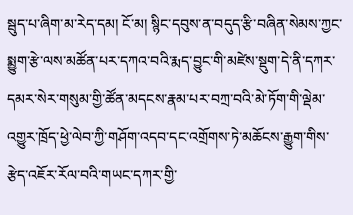སྦུད་པ་ཞིག་མ་རེད་དམ། ངོ་མ། སྙིང་དབུས་ན་བདུད་རྩི་བཞིན་སེམས་ཀྱང་སྨྱུག་རྩེ་ལས་མཚོན་པར་དཀའ་བའི་རྨད་བྱུང་གི་མཛེས་སྡུག་དེ་ནི་དཀར་དམར་སེར་གསུམ་གྱི་ཚོན་མདངས་རྣམ་པར་བཀྲ་བའི་མེ་ཏོག་གི་ལྡེམ་འགྱུར་ཁྲོད་ཕྱེ་ལེབ་ཀྱི་གཤོག་འདབ་དང་འགྲོགས་ཏེ་མཆོངས་རྒྱུག་གིས་རྩེད་འཇོར་རོལ་བའི་གཡང་དཀར་གྱི་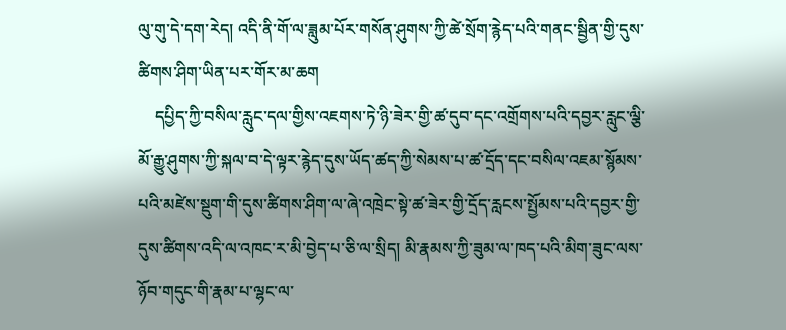ལུ་གུ་དེ་དག་རེད། འདི་ནི་གོ་ལ་ཟླུམ་པོར་གསོན་ཤུགས་ཀྱི་ཚེ་སྲོག་རྙེད་པའི་གནང་སྦྱིན་གྱི་དུས་ཚིགས་ཤིག་ཡིན་པར་གོར་མ་ཆག
    དཔྱིད་ཀྱི་བསིལ་རླུང་དལ་གྱིས་འཇགས་ཏེ་ཉི་ཟེར་གྱི་ཚ་དུབ་དང་འགྲོགས་པའི་དབྱར་རླུང་ལྕི་མོ་རྒྱུ་ཤུགས་ཀྱི་སྐལ་བ་དེ་ལྟར་རྙེད་དུས་ཡོད་ཚད་ཀྱི་སེམས་པ་ཚ་དྲོད་དང་བསིལ་འཇམ་སྙོམས་པའི་མཛེས་སྡུག་གི་དུས་ཚིགས་ཤིག་ལ་ཞེ་འཁྲེང་སྟེ་ཚ་ཟེར་གྱི་དྲོད་རླངས་སྤྱོམས་པའི་དབྱར་གྱི་དུས་ཚིགས་འདི་ལ་འཁང་ར་མི་བྱེད་པ་ཅི་ལ་སྲིད། མི་རྣམས་ཀྱི་ཟུམ་ལ་ཁད་པའི་མིག་ཟུང་ལས་ཉོབ་གདུང་གི་རྣམ་པ་ལྷང་ལ་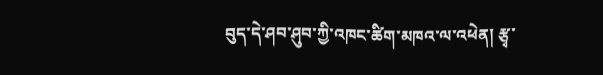བུད་དེ་ཤབ་ཤུབ་ཀྱི་འཁང་ཚིག་མཁའ་ལ་འཕེན། རྩྭ་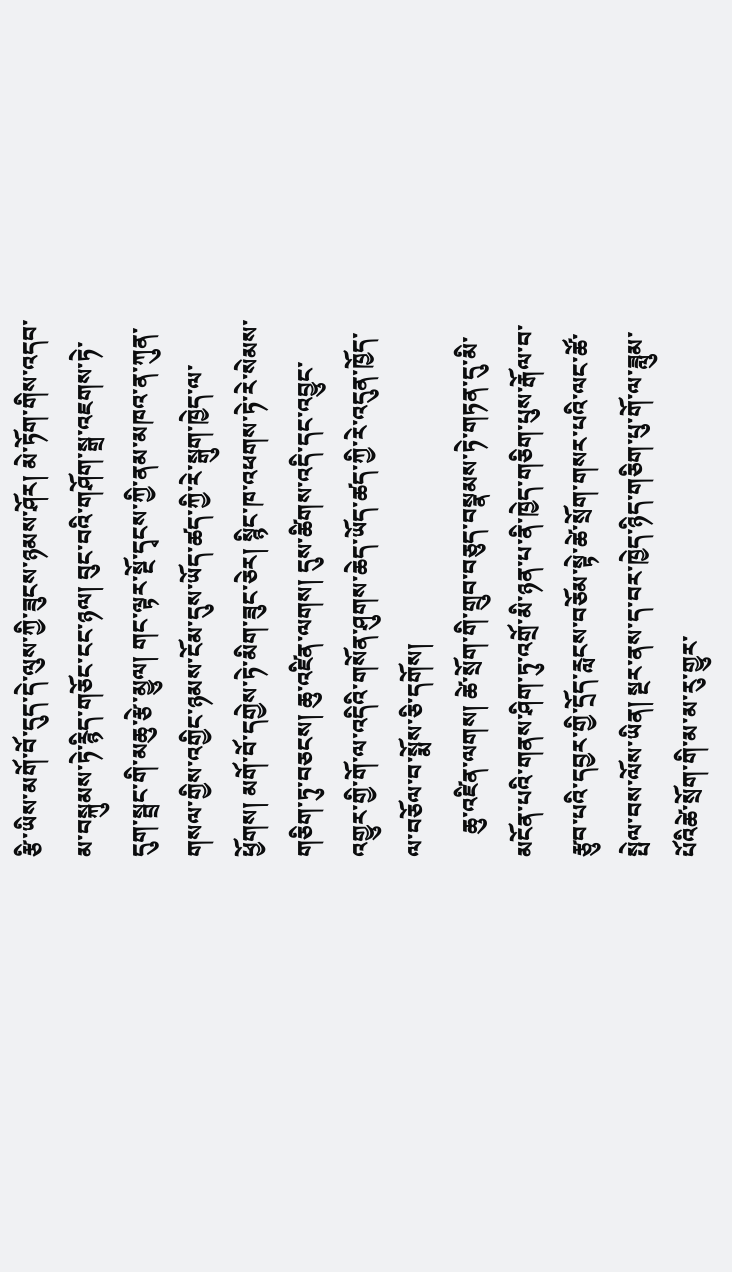རྩི་ཡིས་མགོ་བོ་དུད་དེ་ལུས་ཀྱི་ཟུངས་ཉམས་ཤོར། མེ་ཏོག་གིས་འདབ་མ་བསྐུམས་ཏེ་རྙིད་གཅོང་ངང་ཉལ། བུང་བའི་གཤོག་སྒྲ་འཇགས་ཏེ་དུག་སྦྲང་གི་མཆུ་རྩེ་མྱུལ། གང་ལྟར་སྔོ་དྭངས་ཀྱི་ནམ་མཁའ་ན་ཀུན་གསལ་གྱིས་འགྱིང་ཉམས་ངོམ་དུས་ཡོད་ཚད་ཀྱི་རེ་སྒུག་ཁྱེད་ལ་ཕྱོགས། མགོ་བོ་དགྱེས་ཏེ་མིག་ཟུང་ཅེར། སྙིང་ཁ་འཕགས་ཏེ་རེ་སེམས་གཅིག་ཏུ་བཅངས། ཆུ་འཛིན་ལགས། དུས་ཚིགས་འདི་དང་འབྱུང་འགྱུར་གྱི་གོ་ལ་འདིའི་གསོན་ཤུགས་ཆེད་ཡོད་ཚད་ཀྱི་རེ་འདུན་ཁྱོད་ལ་བཅོལ་བ་སྨོས་ཅི་དགོས།
    ཆུ་འཛིན་ལགས། ཚེ་སྲོག་གི་གྲུབ་བཅུད་བསྣམས་ཏེ་གཏན་དུ་མི་མངོན་པའི་གནས་ཤིག་ཏུ་འགྲོ་མི་ཉན་པ་ནི་ཁྱེད་གཅིག་པུས་རྒོལ་བ་རྩུབ་པའི་དབྱར་གྱི་དྲོད་རླངས་བཅོམ་སྟེ་ཚེ་སྲོག་གསར་པའི་ལང་ཚོ་སྤེལ་བས་ལོས་ཡིན། སྔར་ནས་ད་བར་ཁྱེད་ཉིད་གཅིག་པུ་གོ་ལ་ཟླུམ་པོའིཚེ་སྲོག་གི་མ་མ་རུ་གྱུར་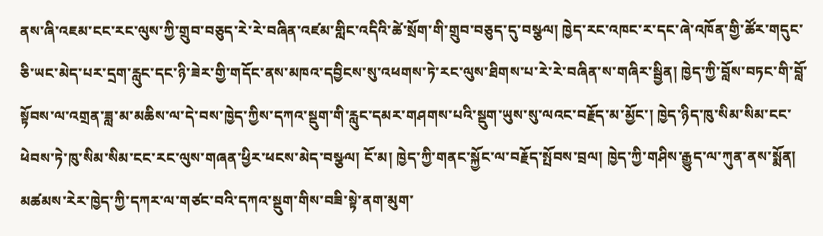ནས་ཞི་འཇམ་ངང་རང་ལུས་ཀྱི་གྲུབ་བཅུད་རེ་རེ་བཞིན་འཛམ་གླིང་འདིའི་ཚེ་སྲོག་གི་གྲུབ་བཅུད་དུ་བསྩལ། ཁྱེད་རང་འཁང་ར་དང་ཞེ་འཁོན་གྱི་ཚོར་གདུང་ཅི་ཡང་མེད་པར་དྲག་རླུང་དང་ཉི་ཟེར་གྱི་གདོང་ནས་མཁའ་དབྱིངས་སུ་འཕགས་ཏེ་རང་ལུས་ཐིགས་པ་རེ་རེ་བཞིན་ས་གཞིར་སྦྱིན། ཁྱེད་ཀྱི་བློས་བཏང་གི་བློ་སྟོབས་ལ་འགྲན་ཟླ་མ་མཆིས་ལ་དེ་བས་ཁྱེད་ཀྱིས་དཀའ་སྡུག་གི་རླུང་དམར་གཤགས་པའི་སྡུག་ཡུས་སུ་ལའང་བརྗོད་མ་མྱོང་། ཁྱེད་ཉིད་ཁུ་སིམ་སིམ་ངང་ཕེབས་ཏེ་ཁུ་སིམ་སིམ་ངང་རང་ལུས་གཞན་ཕྱིར་ཕངས་མེད་བསྩལ། ངོ་མ། ཁྱེད་ཀྱི་གནང་སྐྱོང་ལ་བརྗོད་སྤོབས་བྲལ། ཁྱེད་ཀྱི་གཤིས་རྒྱུད་ལ་ཀུན་ནས་སྨོན། མཚམས་རེར་ཁྱེད་ཀྱི་དཀར་ལ་གཙང་བའི་དཀའ་སྡུག་གིས་བཟི་སྟེ་ནག་མུག་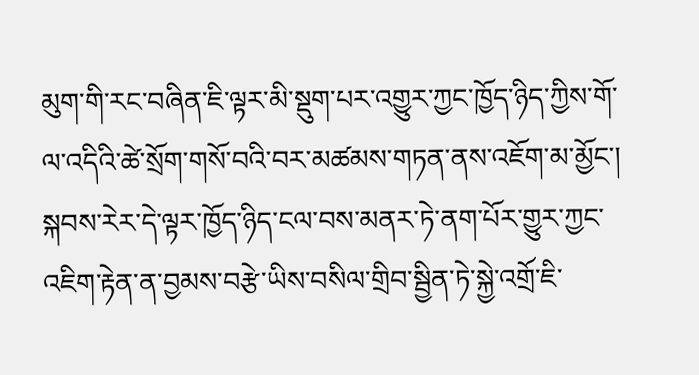མུག་གི་རང་བཞིན་ཇི་ལྟར་མི་སྡུག་པར་འགྱུར་ཀྱང་ཁྱོད་ཉིད་ཀྱིས་གོ་ལ་འདིའི་ཚེ་སྲོག་གསོ་བའི་བར་མཚམས་གཏན་ནས་འཇོག་མ་མྱོང་། སྐབས་རེར་དེ་ལྟར་ཁྱོད་ཉིད་ངལ་བས་མནར་ཏེ་ནག་པོར་གྱུར་ཀྱང་འཇིག་རྟེན་ན་བྱམས་བརྩེ་ཡིས་བསིལ་གྲིབ་སྦྱིན་ཏེ་སྐྱེ་འགྲོ་ཇི་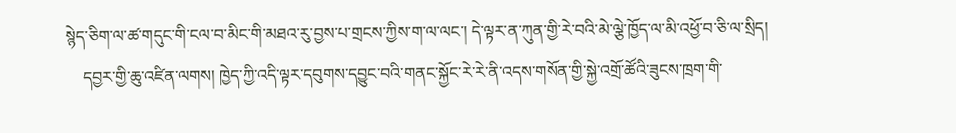སྙེད་ཅིག་ལ་ཚ་གདུང་གི་ངལ་བ་མིང་གི་མཐའ་རུ་བྱས་པ་གྲངས་ཀྱིས་ག་ལ་ལང་། དེ་ལྟར་ན་ཀུན་གྱི་རེ་བའི་མེ་ལྕེ་ཁྱོད་ལ་མི་འཕྱོ་བ་ཅི་ལ་སྲིད།
    དབྱར་གྱི་ཆུ་འཛིན་ལགས། ཁྱེད་ཀྱི་འདི་ལྟར་དབུགས་དབྱུང་བའི་གནང་སྐྱོང་རེ་རེ་ནི་འདས་གསོན་གྱི་སྐྱེ་འགྲོ་ཚོའི་ཟུངས་ཁྲག་གི་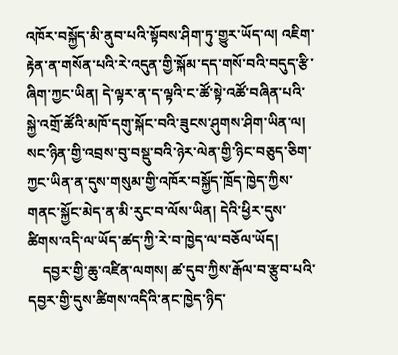འཁོར་བསྐྱོད་མི་ནུབ་པའི་སྟོབས་ཤིག་ཏུ་གྱུར་ཡོད་ལ། འཇིག་རྟེན་ན་གསོན་པའི་རེ་འདུན་གྱི་སྐོམ་དད་གསོ་བའི་བདུད་རྩི་ཞིག་ཀྱང་ཡིན། དེ་ལྟར་ན་ད་ལྟའི་ང་ཚོ་སྟེ་འཚོ་བཞིན་པའི་སྐྱེ་འགྲོ་ཚོའི་མཁོ་དགུ་སྐོང་བའི་ཟུངས་ཤུགས་ཤིག་ཡིན་ལ། སང་ཉིན་གྱི་འབྲས་བུ་བསྡུ་བའི་ཉེར་ལེན་གྱི་ཉིང་བཅུད་ཅིག་ཀྱང་ཡིན་ན་དུས་གསུམ་གྱི་འཁོར་བསྐྱོད་ཁྲོད་ཁྱེད་ཀྱིས་གནང་སྐྱོང་མེད་ན་མི་རུང་བ་ལོས་ཡིན། དེའི་ཕྱིར་དུས་ཚིགས་འདི་ལ་ཡོད་ཚད་ཀྱི་རེ་བ་ཁྱེད་ལ་བཅོལ་ཡོད།
    དབྱར་གྱི་ཆུ་འཛིན་ལགས། ཚ་དུབ་ཀྱིས་རྒོལ་བ་རྩུབ་པའི་དབྱར་གྱི་དུས་ཚིགས་འདིའི་ནང་ཁྱེད་ཉིད་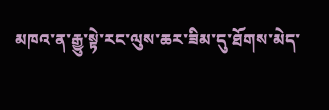མཁའ་ན་རྒྱུ་སྟེ་རང་ལུས་ཆར་ཟིམ་དུ་ཐོགས་མེད་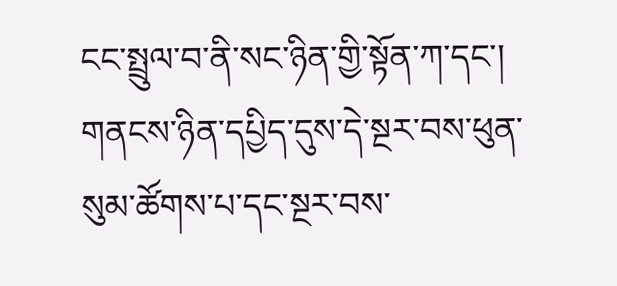ངང་སྤྲུལ་བ་ནི་སང་ཉིན་གྱི་སྟོན་ཀ་དང་། གནངས་ཉིན་དཔྱིད་དུས་དེ་སྔར་བས་ཕུན་སུམ་ཚོགས་པ་དང་སྔར་བས་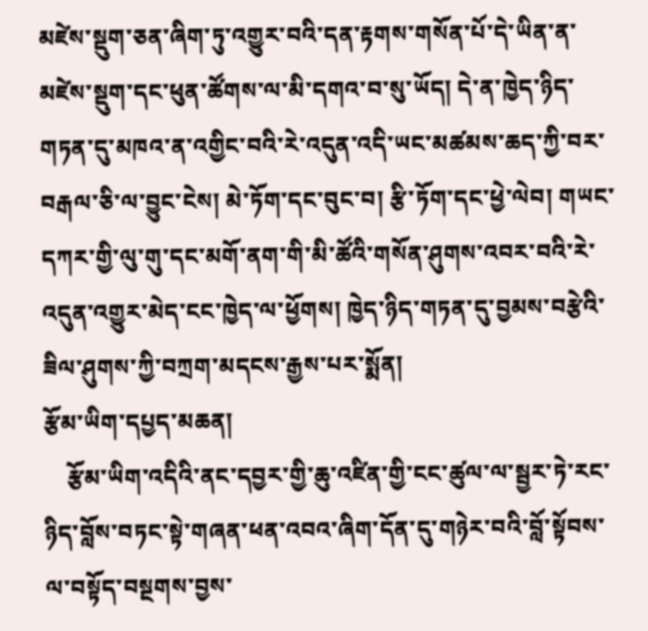མཛེས་སྡུག་ཅན་ཞིག་ཏུ་འགྱུར་བའི་དན་རྟགས་གསོན་པོ་དེ་ཡིན་ན་མཛེས་སྡུག་དང་ཕུན་ཚོགས་ལ་མི་དགའ་བ་སུ་ཡོད། དེ་ན་ཁྱེད་ཉིད་གཏན་དུ་མཁའ་ན་འགྱིང་བའི་རེ་འདུན་འདི་ཡང་མཚམས་ཆད་ཀྱི་བར་བརྒལ་ཅི་ལ་བྱུང་ངེས། མེ་ཏོག་དང་བུང་བ། རྩི་ཏོག་དང་ཕྱེ་ལེབ། གཡང་དཀར་གྱི་ལུ་གུ་དང་མགོ་ནག་གི་མི་ཚོའི་གསོན་ཤུགས་འབར་བའི་རེ་འདུན་འགྱུར་མེད་ངང་ཁྱེད་ལ་ཕྱོགས། ཁྱེད་ཉིད་གཏན་དུ་བྱམས་བརྩེའི་ཟིལ་ཤུགས་ཀྱི་བཀྲག་མདངས་རྒྱས་པར་སྨོན།
རྩོམ་ཡིག་དཔྱད་མཆན།
    རྩོམ་ཡིག་འདིའི་ནང་དབྱར་གྱི་ཆུ་འཛིན་གྱི་ངང་ཚུལ་ལ་སྦྱར་ཏེ་རང་ཉིད་བློས་བཏང་སྟེ་གཞན་ཕན་འབའ་ཞིག་དོན་དུ་གཉེར་བའི་བློ་སྟོབས་ལ་བསྟོད་བསྔགས་བྱས་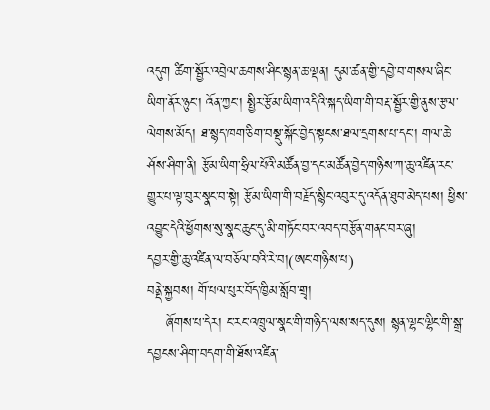འདུག ཚིག་སྦྱོར་འབྲེལ་ཆགས་ཤིང་སྙན་ཆ་ལྡན། དུམ་ཚན་གྱི་དབྱེ་བ་གསལ་ཞིང་ཡིག་ནོར་ཉུང་། འོན་ཀྱང་། སྤྱིར་རྩོམ་ཡིག་འདིའི་སྐད་ཡིག་གི་བརྡ་སྦྱོར་གྱི་ནུས་རྩལ་ལེགས་མོད། ཐ་སྙད་ཁག་ཅིག་བསྡུ་སྐོང་བྱེད་སྟངས་ཐལ་དྲགས་པ་དང་། གལ་ཆེ་ཤོས་ཤིག་ནི། རྩོམ་ཡིག་ཧྲིལ་པོའི་མཚོན་བྱ་དང་མཚོན་བྱེད་གཉིས་ཀ་ཆུ་འཛིན་རང་གྱུར་པ་ལྟ་བུར་སྣང་བ་སྟེ། རྩོམ་ཡིག་གི་བརྗོད་སྙིང་འབུར་དུ་འདོན་ཐུབ་མེད་པས། ཕྱིས་འབྱུང་དེའི་ཕྱོགས་སུ་སྣང་ཆུང་དུ་མི་གཏོང་བར་འབད་བརྩོན་གནང་བར་ཞུ།
དབྱར་གྱི་ཆུ་འཛིན་ལ་བཅོལ་བའི་རེ་བ།(ཨང་གཉིས་པ)
བནྡེ་སྐྱབས། གོ་པལ་པུར་བོད་ཁྱིམ་སློབ་གྲྭ།
    ཞོགས་པ་དེར། ང་རང་འཁྲུལ་སྣང་གི་གཉིད་ལས་སད་དུས། སྙན་ལྷང་ལྷིང་གི་སྒྲ་དབྱངས་ཤིག་བདག་གི་ཐོས་འཛིན་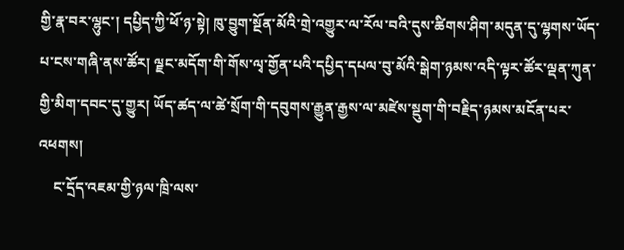གྱི་རྣ་བར་ལྷུང་། དཔྱིད་ཀྱི་ཕོ་ཉ་སྟེ། ཁུ་བྱུག་སྔོན་མོའི་གྲེ་འགྱུར་ལ་རོལ་བའི་དུས་ཚིགས་ཤིག་མདུན་དུ་ལྷགས་ཡོད་པ་ངས་གཞི་ནས་ཚོར། ལྗང་མདོག་གི་གོས་ལྭ་གྱོན་པའི་དཔྱིད་དཔལ་བུ་མོའི་སྒེག་ཉམས་འདི་ལྟར་ཚོར་ལྡན་ཀུན་གྱི་མིག་དབང་དུ་གྱུར། ཡོད་ཚད་ལ་ཚེ་སྲོག་གི་དབུགས་རྒྱུན་རྒྱས་ལ་མཛེས་སྡུག་གི་བརྗིད་ཉམས་མངོན་པར་འཕགས།
    ང་དྲོད་འཇམ་གྱི་ཉལ་ཁྲི་ལས་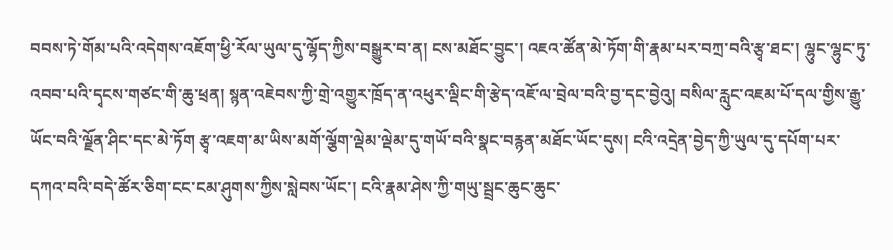བབས་ཏེ་གོམ་པའི་འདེགས་འཇོག་ཕྱི་རོལ་ཡུལ་དུ་ལྷོད་ཀྱིས་བསྒྱུར་བ་ན། ངས་མཐོང་བྱུང་། འཇའ་ཚོན་མེ་ཏོག་གི་རྣམ་པར་བཀྲ་བའི་རྩྭ་ཐང་། ལྷུང་ལྷུང་ཏུ་འབབ་པའི་དྭངས་གཙང་གི་ཆུ་ཕྲན། སྙན་འཇེབས་ཀྱི་གྲེ་འགྱུར་ཁྲོད་ན་འཕུར་ལྡིང་གི་རྩེད་འཇོ་ལ་བྲེལ་བའི་བྱ་དང་བྱེའུ། བསིལ་རླུང་འཇམ་པོ་དལ་གྱིས་རྒྱུ་ཡོང་བའི་ལྗོན་ཤིང་དང་མེ་ཏོག རྩྭ་འཇག་མ་ཡིས་མགོ་ལྕོག་ལྡེམ་ལྡེམ་དུ་གཡོ་བའི་སྣང་བརྙན་མཐོང་ཡོང་དུས། ངའི་འདྲེན་བྱེད་ཀྱི་ཡུལ་དུ་དཔོག་པར་དཀའ་བའི་བདེ་ཚོར་ཅིག་ངང་ངམ་ཤུགས་ཀྱིས་སླེབས་ཡོང་། ངའི་རྣམ་ཤེས་ཀྱི་གཡུ་སྦྲང་ཆུང་ཆུང་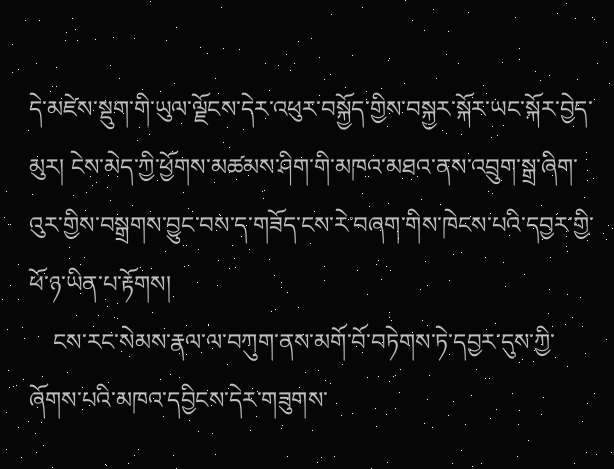དེ་མཛེས་སྡུག་གི་ཡུལ་ལྗོངས་དེར་འཕུར་བསྐྱོད་གྱིས་བསྐྱར་སྐོར་ཡང་སྐོར་བྱེད་མུར། ངེས་མེད་ཀྱི་ཕྱོགས་མཚམས་ཤིག་གི་མཁའ་མཐའ་ནས་འབྲུག་སྒྲ་ཞིག་འུར་གྱིས་བསྒྲགས་བྱུང་བས་ད་གཟོད་ངས་རེ་བཞག་གིས་ཁེངས་པའི་དབྱར་གྱི་ཕོ་ཉ་ཡིན་པ་རྟོགས།
    ངས་རང་སེམས་རྣལ་ལ་བཀུག་ནས་མགོ་བོ་བཏེགས་ཏེ་དབྱར་དུས་ཀྱི་ཞོགས་པའི་མཁའ་དབྱིངས་དེར་གཟུགས་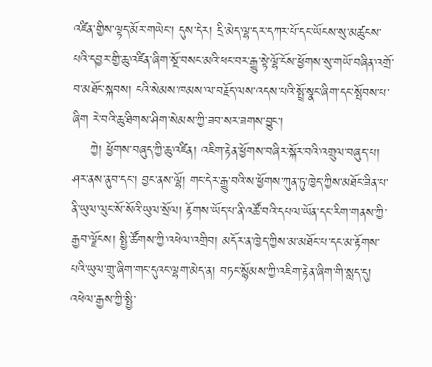འཛིན་གྱིས་ལྟད་མོར་གཡེང་། དུས་དེར། དྲི་མེད་ལྷ་དར་དཀར་པོ་དང་ཡོངས་སུ་མཚུངས་པའི་དབྱར་གྱི་ཆུ་འཛིན་ཞིག་སྔོ་བསང་མའི་ཕང་བར་རྒྱུ་སྟེ་ལྷོ་ངོས་ཕྱོགས་སུ་གཡོ་བཞིན་འགྲོ་བ་མཐོང་སྐབས། ངའི་སེམས་ཁམས་ལ་བརྗོད་ལས་འདས་པའི་སྤྲོ་སྣང་ཞིག་དང་སྤོབས་པ་ཞིག རེ་བའི་ཆུ་ཐིགས་ཤིག་སེམས་ཀྱི་ཟབ་སར་ཟགས་བྱུང་།
    ཀྱེ། ཕྱོགས་བཞུད་ཀྱི་ཆུ་འཛིན། འཇིག་རྟེན་ཕྱོགས་བཞིར་སྐོར་བའི་འགྲུལ་བཞུད་པ། ཤར་ནས་ནུབ་དང་། བྱང་ནས་ལྷོ། གང་དེར་རྒྱུ་བའི་ས་ཕྱོགས་ཀུན་ཏུ་ཁྱེད་ཀྱིས་མཐོང་ཟིན་པ་ནི་ཡུལ་ལུང་སོ་སོའི་ཡུལ་སྲོལ། རྟོགས་ཡོད་པ་ནི་འཚོ་བའི་དཔལ་ཡོན་དང་རིག་གནས་ཀྱི་རྒྱབ་ལྗོངས། སྤྱི་ཚོགས་ཀྱི་འཕེལ་འགྲིབ། མདོར་ན་ཁྱེད་ཀྱིས་མ་མཐོང་པ་དང་མ་རྟོགས་པའི་ཡུལ་གྲུ་ཞིག་གང་དུའང་ལྷག་མེད་ན། བཏང་སྙོམས་ཀྱི་འཇིག་རྟེན་ཞིག་གི་སླད་དུ། འཕེལ་རྒྱས་ཀྱི་སྤྱི་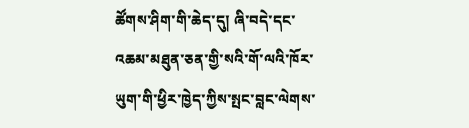ཚོགས་ཤིག་གི་ཆེད་དུ། ཞི་བདེ་དང་འཆམ་མཐུན་ཅན་གྱི་སའི་གོ་ལའི་ཁོར་ཡུག་གི་ཕྱིར་ཁྱེད་ཀྱིས་སྤང་བླང་ལེགས་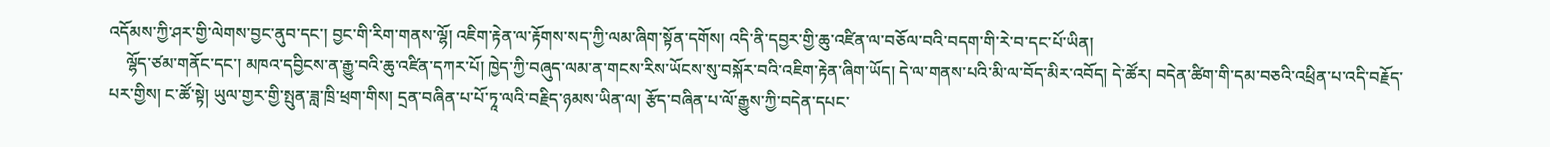འདོམས་ཀྱི་ཤར་གྱི་ལེགས་བྱང་ནུབ་དང་། བྱང་གི་རིག་གནས་ལྷོ། འཇིག་རྟེན་ལ་རྟོགས་སད་ཀྱི་ལམ་ཞིག་སྟོན་དགོས། འདི་ནི་དབྱར་གྱི་ཆུ་འཛིན་ལ་བཅོལ་བའི་བདག་གི་རེ་བ་དང་པོ་ཡིན།
    ལྷོད་ཙམ་གནོང་དང་། མཁའ་དབྱིངས་ན་རྒྱུ་བའི་ཆུ་འཛིན་དཀར་པོ། ཁྱེད་ཀྱི་བཞུད་ལམ་ན་གངས་རིས་ཡོངས་སུ་བསྐོར་བའི་འཇིག་རྟེན་ཞིག་ཡོད། དེ་ལ་གནས་པའི་མི་ལ་བོད་མིར་འབོད། དེ་ཚོར། བདེན་ཚིག་གི་དམ་བཅའི་འཕྲིན་པ་འདི་བརྗོད་པར་གྱིས། ང་ཚོ་སྟེ། ཡུལ་གྱར་གྱི་སྤུན་ཟླ་ཁྲི་ཕྲག་གིས། དྲན་བཞིན་པ་པོ་ཏཱ་ལའི་བརྗིད་ཉམས་ཡིན་ལ། རྩོད་བཞིན་པ་ལོ་རྒྱུས་ཀྱི་བདེན་དཔང་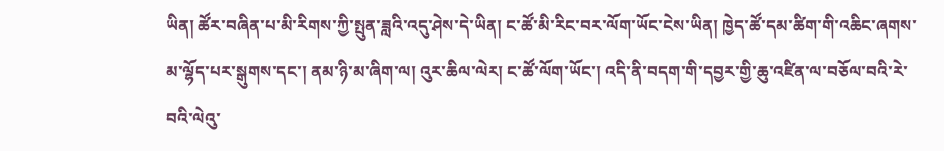ཡིན། ཚོར་བཞིན་པ་མི་རིགས་ཀྱི་སྤུན་ཟླའི་འདུ་ཤེས་དེ་ཡིན། ང་ཚོ་མི་རིང་བར་ལོག་ཡོང་ངེས་ཡིན། ཁྱེད་ཚོ་དམ་ཚིག་གི་འཆིང་ཞགས་མ་ལྷོད་པར་སྒུགས་དང་། ནམ་ཉི་མ་ཞིག་ལ། འུར་ཆིལ་ལེར། ང་ཚོ་ལོག་ཡོང་། འདི་ནི་བདག་གི་དབྱར་གྱི་ཆུ་འཛིན་ལ་བཅོལ་བའི་རེ་བའི་ལེའུ་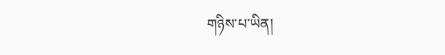གཉིས་པ་ཡིན།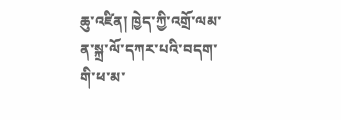ཆུ་འཛིན། ཁྱེད་ཀྱི་འགྲོ་ལམ་ན་སྐྲ་ལོ་དཀར་པའི་བདག་གི་ཕ་མ་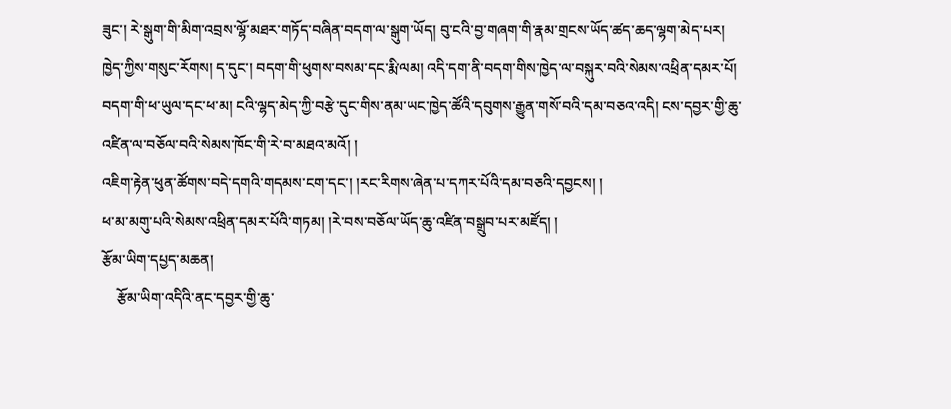ཟུང་། རེ་སྒུག་གི་མིག་འབྲས་ལྷོ་མཐར་གཏོད་བཞིན་བདག་ལ་སྒུག་ཡོད། བུ་ངའི་བྱ་གཞག་གི་རྣམ་གྲངས་ཡོད་ཚད་ཆད་ལྷག་མེད་པར། ཁྱེད་ཀྱིས་གསུང་རོགས། ད་དུང་། བདག་གི་ཕུགས་བསམ་དང་རྨི་ལམ། འདི་དག་ནི་བདག་གིས་ཁྱེད་ལ་བསྐུར་བའི་སེམས་འཕྲིན་དམར་པོ། བདག་གི་ཕ་ཡུལ་དང་ཕ་མ། ངའི་ལྷད་མེད་ཀྱི་བརྩེ་དུང་གིས་ནམ་ཡང་ཁྱེད་ཚོའི་དབུགས་རྒྱུན་གསོ་བའི་དམ་བཅའ་འདི། ངས་དབྱར་གྱི་ཆུ་འཛིན་ལ་བཅོལ་བའི་སེམས་ཁོང་གི་རེ་བ་མཐའ་མའོ། །
འཇིག་རྟེན་ཕུན་ཚོགས་བདེ་དགའི་གདམས་ངག་དང་། །རང་རིགས་ཞེན་པ་དཀར་པོའི་དམ་བཅའི་དབྱངས། །
ཕ་མ་མགུ་པའི་སེམས་འཕྲིན་དམར་པོའི་གཏམ། །རེ་བས་བཅོལ་ཡོད་ཆུ་འཛིན་བསྒྲུབ་པར་མཛོད། །
རྩོམ་ཡིག་དཔྱད་མཆན།
    རྩོམ་ཡིག་འདིའི་ནང་དབྱར་གྱི་ཆུ་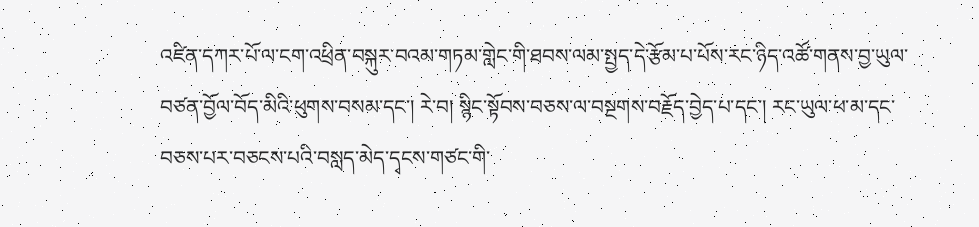འཛིན་དཀར་པོ་ལ་ངག་འཕྲིན་བསྐུར་བའམ་གཏམ་གླེང་གི་ཐབས་ལམ་སྤྱད་དེ་རྩོམ་པ་པོས་རང་ཉིད་འཚོ་གནས་བྱ་ཡུལ་བཙན་བྱོལ་བོད་མིའི་ཕུགས་བསམ་དང་། རེ་བ། སྙིང་སྟོབས་བཅས་ལ་བསྔགས་བརྗོད་བྱེད་པ་དང་། རང་ཡུལ་ཕ་མ་དང་བཅས་པར་བཅངས་པའི་བསླད་མེད་དྭངས་གཙང་གི་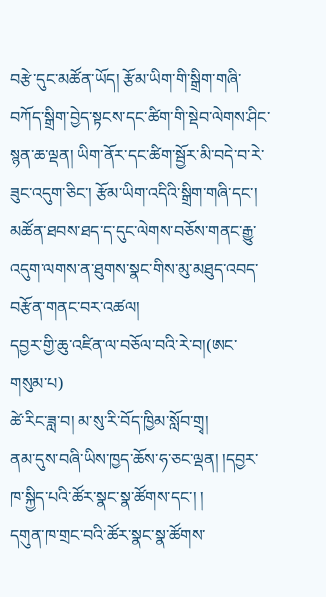བརྩེ་དུང་མཚོན་ཡོད། རྩོམ་ཡིག་གི་སྒྲིག་གཞི་བཀོད་སྒྲིག་བྱེད་སྟངས་དང་ཚིག་གི་སྡེབ་ལེགས་ཤིང་སྙན་ཆ་ལྡན། ཡིག་ནོར་དང་ཚིག་སྦྱོར་མི་བདེ་བ་རེ་ཟུང་འདུག་ཅིང་། རྩོམ་ཡིག་འདིའི་སྒྲིག་གཞི་དང་། མཚོན་ཐབས་ཐད་ད་དུང་ལེགས་བཅོས་གནང་རྒྱུ་འདུག་ལགས་ན་ཐུགས་སྣང་གིས་མུ་མཐུད་འབད་བརྩོན་གནང་བར་འཚལ།
དབྱར་གྱི་ཆུ་འཛིན་ལ་བཅོལ་བའི་རེ་བ།(ཨང་གསུམ་པ)
ཚེ་རིང་ཟླ་བ། མ་སུ་རི་བོད་ཁྱིམ་སློབ་གྲྭ།
ནམ་དུས་བཞི་ཡིས་ཁྱད་ཆོས་ཧ་ཅང་ལྡན། །དབྱར་ཁ་སྐྱིད་པའི་ཚོར་སྣང་སྣ་ཚོགས་དང་། །
དགུན་ཁ་གྲང་བའི་ཚོར་སྣང་སྣ་ཚོགས་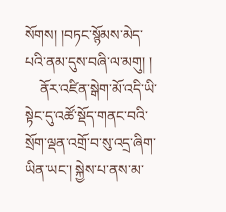སོགས། །བཏང་སྙོམས་མེད་པའི་ནམ་དུས་བཞི་ལ་མགུ། །
    ནོར་འཛིན་སྒེག་མོ་འདི་ཡི་སྟེང་དུ་འཚོ་སྡོད་གནང་བའི་སྲོག་ལྡན་འགྲོ་བ་སུ་འདྲ་ཞིག་ཡིན་ཡང་། སྐྱེས་པ་ནས་མ་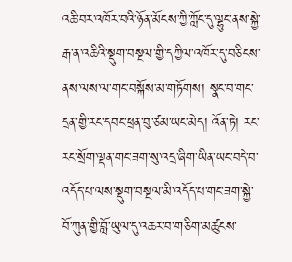འཆི་བར་འཁོར་བའི་ཉོན་མོངས་ཀྱི་ཀློང་དུ་ལྷུང་ནས་སྐྱེ་རྒ་ན་འཆིའི་སྡུག་བསྔལ་གྱི་དཀྱིལ་འཁོར་དུ་བཅིངས་ནས་ལས་ལ་གང་བསྐོས་མ་གཏོགས། སྣང་བ་གང་དྲན་གྱི་རང་དབང་ཕྲན་བུ་ཙམ་ཡང་མེད། འོན་ཏེ། རང་རང་སྲོག་ལྡན་གང་ཟག་སུ་འདྲ་ཞིག་ཡིན་ཡང་བདེ་བ་འདོད་པ་ལས་སྡུག་བསྔལ་མི་འདོད་པ་གང་ཟག་སྐྱེ་བོ་ཀུན་གྱི་བློ་ཡུལ་དུ་འཆར་བ་གཅིག་མཚུངས་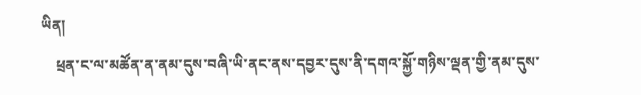ཡིན།
    ཕྲན་ང་ལ་མཚོན་ན་ནམ་དུས་བཞི་ཡི་ནང་ནས་དབྱར་དུས་ནི་དགའ་སྐྱོ་གཉིས་ལྡན་གྱི་ནམ་དུས་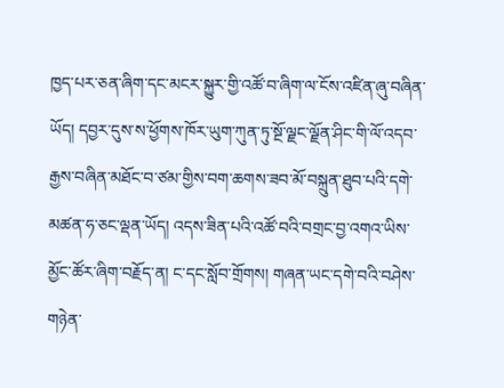ཁྱད་པར་ཅན་ཞིག་དང་མངར་སྐྱུར་གྱི་འཚོ་བ་ཞིག་ལ་ངོས་འཛིན་ཞུ་བཞིན་ཡོད། དབྱར་དུས་ས་ཕྱོགས་ཁོར་ཡུག་ཀུན་ཏུ་སྔོ་ལྗང་ལྗོན་ཤིང་གི་ལོ་འདབ་རྒྱས་བཞིན་མཐོང་བ་ཙམ་གྱིས་བག་ཆགས་ཟབ་མོ་བསྐྲུན་ཐུབ་པའི་དགེ་མཚན་ཧ་ཅང་ལྡན་ཡོད། འདས་ཟིན་པའི་འཚོ་བའི་བགྲང་བྱ་འགའ་ཡིས་མྱོང་ཚོར་ཞིག་བརྗོད་ན། ང་དང་སློབ་གྲོགས། གཞན་ཡང་དགེ་བའི་བཤེས་གཉེན་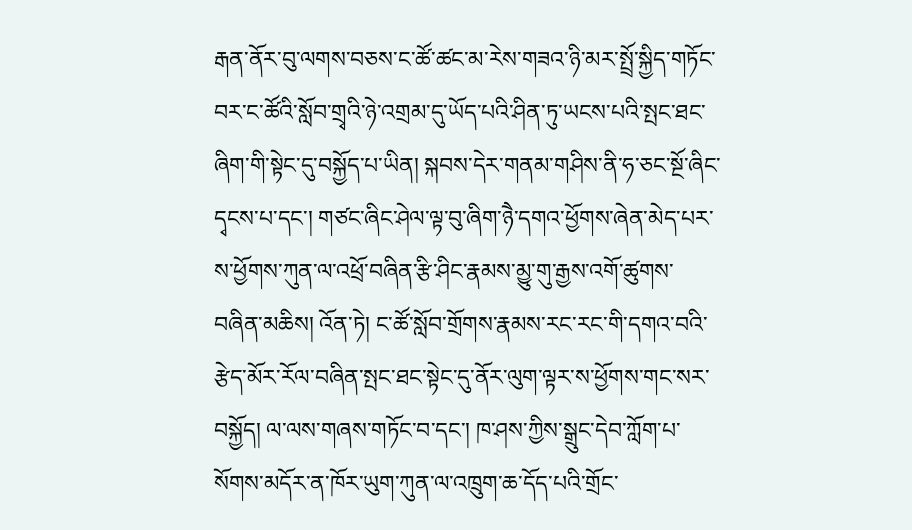རྒན་ནོར་བུ་ལགས་བཅས་ང་ཚོ་ཚང་མ་རེས་གཟའ་ཉི་མར་སྤྲོ་སྐྱིད་གཏོང་བར་ང་ཚོའི་སློབ་གྲྭའི་ཉེ་འགྲམ་དུ་ཡོད་པའི་ཤིན་ཏུ་ཡངས་པའི་སྤང་ཐང་ཞིག་གི་སྟེང་དུ་བསྐྱོད་པ་ཡིན། སྐབས་དེར་གནམ་གཤིས་ནི་ཧ་ཅང་སྔོ་ཞིང་དྭངས་པ་དང་། གཙང་ཞིང་ཤེལ་ལྟ་བུ་ཞིག་ཉཻ་དགའ་ཕྱོགས་ཞེན་མེད་པར་ས་ཕྱོགས་ཀུན་ལ་འཕྲོ་བཞིན་རྩི་ཤིང་རྣམས་མྱུ་གུ་རྒྱས་འགོ་ཚུགས་བཞིན་མཆིས། འོན་ཏེ། ང་ཚོ་སློབ་གྲོགས་རྣམས་རང་རང་གི་དགའ་བའི་རྩེད་མོར་རོལ་བཞིན་སྤང་ཐང་སྟེང་དུ་ནོར་ལུག་ལྟར་ས་ཕྱོགས་གང་སར་བསྐྱོད། ལ་ལས་གཞས་གཏོང་བ་དང་། ཁ་ཤས་ཀྱིས་སྒྲུང་དེབ་ཀློག་པ་སོགས་མདོར་ན་ཁོར་ཡུག་ཀུན་ལ་འཁྲུག་ཆ་དོད་པའི་གྲོང་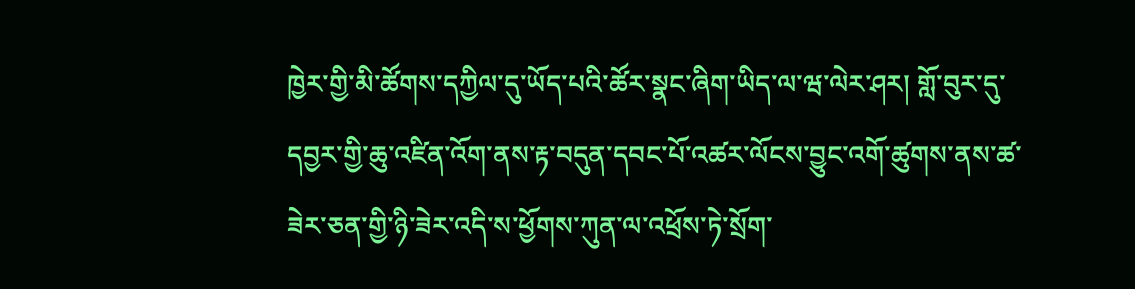ཁྱེར་གྱི་མི་ཚོགས་དཀྱིལ་དུ་ཡོད་པའི་ཚོར་སྣང་ཞིག་ཡིད་ལ་ཝ་ལེར་ཤར། གློ་བུར་དུ་དབྱར་གྱི་ཆུ་འཛིན་འོག་ནས་རྟ་བདུན་དབང་པོ་འཚར་ལོངས་བྱུང་འགོ་ཚུགས་ནས་ཚ་ཟེར་ཅན་གྱི་ཉི་ཟེར་འདི་ས་ཕྱོགས་ཀུན་ལ་འཕྲོས་ཏེ་སྲོག་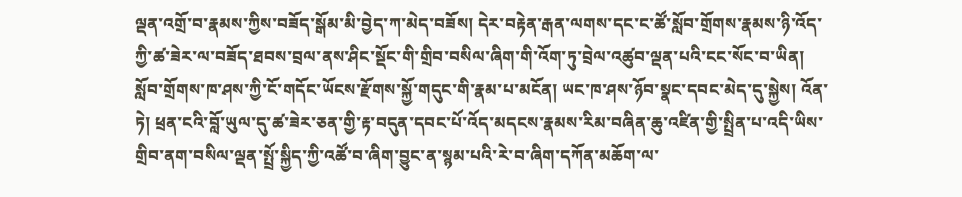ལྡན་འགྲོ་བ་རྣམས་ཀྱིས་བཟོད་སྒོམ་མི་བྱེད་ཀ་མེད་བཟོས། དེར་བརྟེན་རྒན་ལགས་དང་ང་ཚོ་སློབ་གྲོགས་རྣམས་ཉི་འོད་ཀྱི་ཚ་ཟེར་ལ་བཟོད་ཐབས་བྲལ་ནས་ཤིང་སྡོང་གི་གྲིབ་བསིལ་ཞིག་གི་འོག་ཏུ་བྲེལ་འཚུབ་ལྡན་པའི་ངང་སོང་བ་ཡིན། སློབ་གྲོགས་ཁ་ཤས་ཀྱི་ངོ་གདོང་ཡོངས་རྫོགས་སྐྱོ་གདུང་གི་རྣམ་པ་མངོན། ཡང་ཁ་ཤས་ཉོབ་སྣང་དབང་མེད་དུ་སྐྱེས། འོན་ཏེ། ཕྲན་ངའི་བློ་ཡུལ་དུ་ཚ་ཟེར་ཅན་གྱི་རྟ་བདུན་དབང་པོ་འོད་མདངས་རྣམས་རིམ་བཞིན་ཆུ་འཛིན་གྱི་སྤྲིན་པ་འདི་ཡིས་གྲིབ་ནག་བསིལ་ལྡན་སྤྲོ་སྐྱིད་ཀྱི་འཚོ་བ་ཞིག་བྱུང་ན་སྙམ་པའི་རེ་བ་ཞིག་དཀོན་མཆོག་ལ་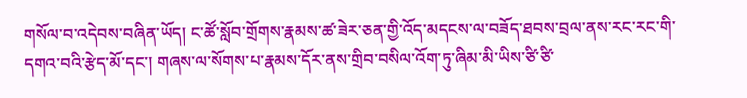གསོལ་བ་འདེབས་བཞིན་ཡོད། ང་ཚོ་སློབ་གྲོགས་རྣམས་ཚ་ཟེར་ཅན་གྱི་འོད་མདངས་ལ་བཟོད་ཐབས་བྲལ་ནས་རང་རང་གི་དགའ་བའི་རྩེད་མོ་དང་། གཞས་ལ་སོགས་པ་རྣམས་དོར་ནས་གྲིབ་བསིལ་འོག་ཏུ་ཞིམ་མི་ཡིས་ཙི་ཙི་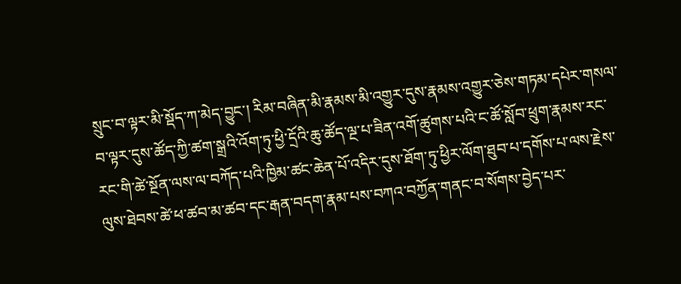སྲུང་བ་ལྟར་མི་སྡོད་ཀ་མེད་བྱུང་། རིམ་བཞིན་མི་རྣམས་མི་འགྱུར་དུས་རྣམས་འགྱུར་ཅེས་གཏམ་དཔེར་གསལ་བ་ལྟར་དུས་ཚོད་ཀྱི་ཚག་སྒྲའི་འོག་ཏུ་ཕྱི་དྲོའི་ཆུ་ཚོད་ལྔ་པ་ཟིན་འགོ་ཚུགས་པའི་ང་ཚོ་སློབ་ཕྲུག་རྣམས་རང་རང་གི་ཚེ་སྔོན་ལས་ལ་བཀོད་པའི་ཁྱིམ་ཚང་ཆེན་པོ་འདིར་དུས་ཐོག་ཏུ་ཕྱིར་ལོག་ཐུབ་པ་དགོས་པ་ལས་རྗེས་ལུས་ཐེབས་ཚེ་ཕ་ཚབ་མ་ཚབ་དང་རྒན་བདག་རྣམ་པས་བཀའ་བཀྱོན་གནང་བ་སོགས་བྱེད་པར་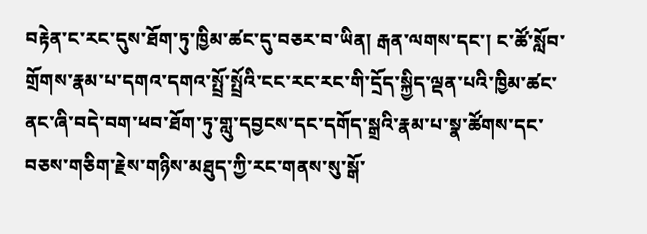བརྟེན་ང་རང་དུས་ཐོག་ཏུ་ཁྱིམ་ཚང་དུ་བཅར་བ་ཡིན། རྒན་ལགས་དང་། ང་ཚོ་སློབ་གྲོགས་རྣམ་པ་དགའ་དགའ་སྤྲོ་སྤྲོའི་ངང་རང་རང་གི་དྲོད་སྐྱིད་ལྡན་པའི་ཁྱིམ་ཚང་ནང་ཞི་བདེ་བག་ཕབ་ཐོག་ཏུ་གླུ་དབྱངས་དང་དགོད་སྒྲའི་རྣམ་པ་སྣ་ཚོགས་དང་བཅས་གཅིག་རྗེས་གཉིས་མཐུད་ཀྱི་རང་གནས་སུ་སྒོ་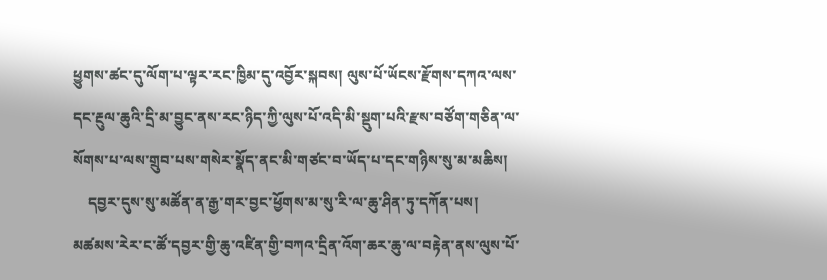ཕྱུགས་ཚང་དུ་ལོག་པ་ལྟར་རང་ཁྱིམ་དུ་འབྱོར་སྐབས། ལུས་པོ་ཡོངས་རྫོགས་དཀའ་ལས་དང་རྔུལ་ཆུའི་དྲི་མ་བྱུང་ནས་རང་ཉིད་ཀྱི་ལུས་པོ་འདི་མི་སྡུག་པའི་རྫས་བཙོག་གཅིན་ལ་སོགས་པ་ལས་གྲུབ་པས་གསེར་སྣོད་ནང་མི་གཙང་བ་ཡོད་པ་དང་གཉིས་སུ་མ་མཆིས།
    དབྱར་དུས་སུ་མཚོན་ན་རྒྱ་གར་བྱང་ཕྱོགས་མ་སུ་རི་ལ་ཆུ་ཤིན་ཏུ་དཀོན་པས། མཚམས་རེར་ང་ཚོ་དབྱར་གྱི་ཆུ་འཛིན་གྱི་བཀའ་དྲིན་འོག་ཆར་ཆུ་ལ་བརྟེན་ནས་ལུས་པོ་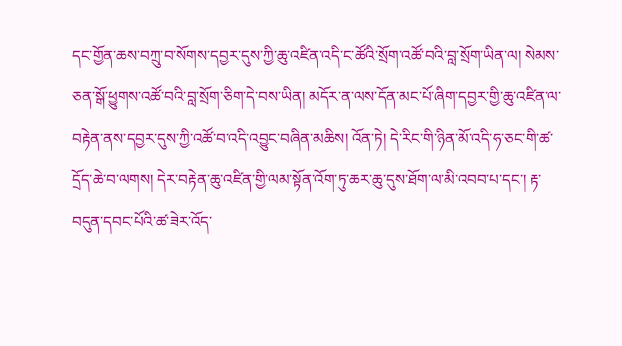དང་གྱོན་ཆས་བཀྲུ་བ་སོགས་དབྱར་དུས་ཀྱི་ཆུ་འཛིན་འདི་ང་ཚོའི་སྲོག་འཚོ་བའི་བླ་སྲོག་ཡིན་ལ། སེམས་ཅན་སྒོ་ཕྱུགས་འཚོ་བའི་བླ་སྲོག་ཅིག་དེ་བས་ཡིན། མདོར་ན་ལས་དོན་མང་པོ་ཞིག་དབྱར་གྱི་ཆུ་འཛིན་ལ་བརྟེན་ནས་དབྱར་དུས་ཀྱི་འཚོ་བ་འདི་འབྱུང་བཞིན་མཆིས། འོན་ཏེ། དེ་རིང་གི་ཉིན་མོ་འདི་ཧ་ཅང་གི་ཚ་དྲོད་ཆེ་བ་ལགས། དེར་བརྟེན་ཆུ་འཛིན་གྱི་ལམ་སྟོན་འོག་ཏུ་ཆར་ཆུ་དུས་ཐོག་ལ་མི་འབབ་པ་དང་། རྟ་བདུན་དབང་པོའི་ཚ་ཟེར་འོད་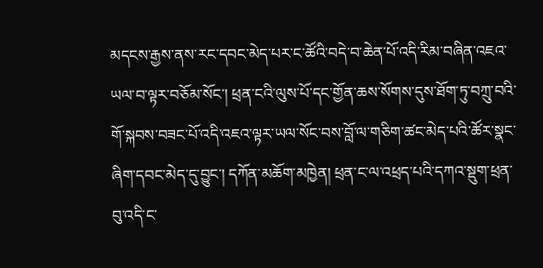མདངས་རྒྱས་ནས་རང་དབང་མེད་པར་ང་ཚོའི་བདེ་བ་ཆེན་པོ་འདི་རིམ་བཞིན་འཇའ་ཡལ་བ་ལྟར་བཅོམ་སོང་། ཕྲན་ངའི་ལུས་པོ་དང་གྱོན་ཆས་སོགས་དུས་ཐོག་ཏུ་བཀྲུ་བའི་གོ་སྐབས་བཟང་པོ་འདི་འཇའ་ལྟར་ཡལ་སོང་བས་བློ་ལ་གཅིག་ཚང་མེད་པའི་ཚོར་སྣང་ཞིག་དབང་མེད་དུ་བྱུང་། དཀོན་མཆོག་མཁྱེན། ཕྲན་ང་ལ་འཕྲད་པའི་དཀའ་སྡུག་ཕྲན་བུ་འདི་ང་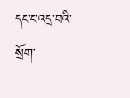དང་ང་འདྲ་བའི་སྲོག་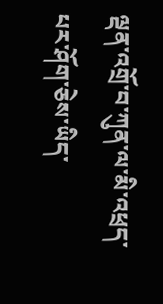ལྡན་འགྲོ་བ་ཀུན་ལ་མི་འཕྲད་པར་ཤོག་ཅེས་ཡིད་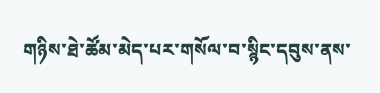གཉིས་ཐེ་ཚོམ་མེད་པར་གསོལ་བ་སྙིང་དབུས་ནས་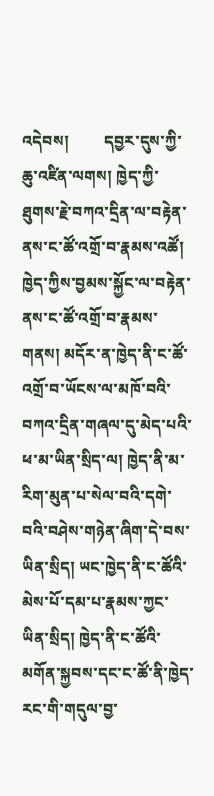འདེབས།         དབྱར་དུས་ཀྱི་ཆུ་འཛིན་ལགས། ཁྱེད་ཀྱི་ཐུགས་རྗེ་བཀའ་དྲིན་ལ་བརྟེན་ནས་ང་ཚོ་འགྲོ་བ་རྣམས་འཚོ། ཁྱེད་ཀྱིས་བྱམས་སྐྱོང་ལ་བརྟེན་ནས་ང་ཚོ་འགྲོ་བ་རྣམས་གནས། མདོར་ན་ཁྱེད་ནི་ང་ཚོ་འགྲོ་བ་ཡོངས་ལ་མཁོ་བའི་བཀའ་དྲིན་གཞལ་དུ་མེད་པའི་ཕ་མ་ཡིན་སྲིད་ལ། ཁྱེད་ནི་མ་རིག་མུན་པ་སེལ་བའི་དགེ་བའི་བཤེས་གཉེན་ཞིག་དེ་བས་ཡིན་སྲིད། ཡང་ཁྱེད་ནི་ང་ཚོའི་མེས་པོ་དམ་པ་རྣམས་ཀྱང་ཡིན་སྲིད། ཁྱེད་ནི་ང་ཚོའི་མགོན་སྐྱབས་དང་ང་ཚོ་ནི་ཁྱེད་རང་གི་གདུལ་བྱ་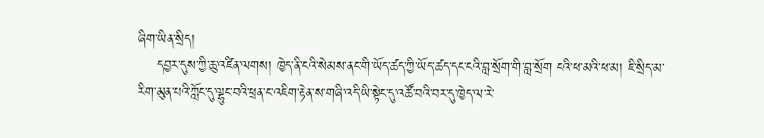ཞིག་ཡིན་སྲིད།
    དབྱར་དུས་ཀྱི་ཆུ་འཛིན་ལགས། ཁྱེད་ནི་ངའི་སེམས་ནང་གི་ཡོད་ཚད་ཀྱི་ཡོད་ཚད་དང་ངའི་བླ་སྲོག་གི་བླ་སྲོག ངའི་ཕ་མའི་ཕ་མ། ཇི་སྲིད་མ་རིག་མུན་པའི་ཀློང་དུ་ལྷུང་བའི་ཕྲན་ང་འཇིག་རྟེན་ས་གཞི་འདི་ཡི་སྟེང་དུ་འཚོ་བའི་བར་དུ་ཁྱེད་ལ་རེ་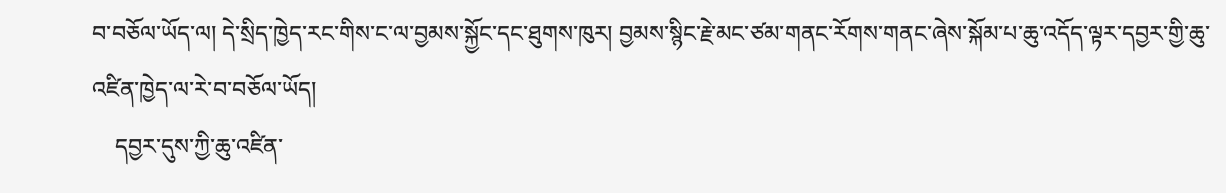བ་བཅོལ་ཡོད་ལ། དེ་སྲིད་ཁྱེད་རང་གིས་ང་ལ་བྱམས་སྐྱོང་དང་ཐུགས་ཁུར། བྱམས་སྙིང་རྗེ་མང་ཙམ་གནང་རོགས་གནང་ཞེས་སྐོམ་པ་ཆུ་འདོད་ལྟར་དབྱར་གྱི་ཆུ་འཛིན་ཁྱེད་ལ་རེ་བ་བཅོལ་ཡོད།
    དབྱར་དུས་ཀྱི་ཆུ་འཛིན་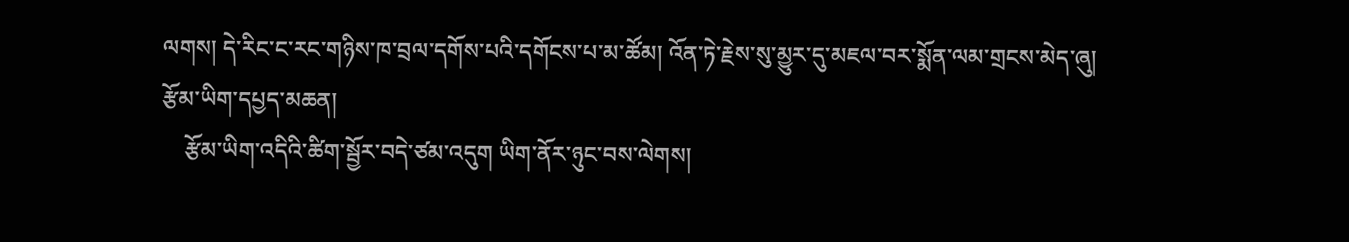ལགས། དེ་རིང་ང་རང་གཉིས་ཁ་བྲལ་དགོས་པའི་དགོངས་པ་མ་ཚོམ། འོན་ཏེ་རྗེས་སུ་མྱུར་དུ་མཇལ་བར་སྨོན་ལམ་གྲངས་མེད་ཞུ།
རྩོམ་ཡིག་དཔྱད་མཆན།
    རྩོམ་ཡིག་འདིའི་ཚིག་སྦྱོར་བདེ་ཙམ་འདུག ཡིག་ནོར་ཉུང་བས་ལེགས།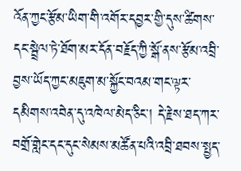འོན་ཀྱང་རྩོམ་ཡིག་གི་འགོར་དབྱར་གྱི་དུས་ཚིགས་དང་སྦྲེལ་ཏེ་ཐོག་མར་དོན་བརྗོད་ཀྱི་སྒོ་ནས་རྩོམ་འབྲི་བྱས་ཡོད་ཀྱང་མཇུག་མ་སྐྱོང་བའམ་གང་ལྟར་དམིགས་འབེན་དུ་འཁེལ་མེད་ཅིང་། དེ་རྗེས་ཐད་ཀར་བགྲོ་གླེང་དང་དུང་སེམས་མཚོན་པའི་འབྲི་ཐབས་སྤྱད་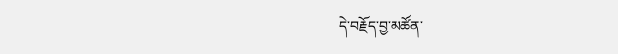དེ་བརྗོད་བྱ་མཚོན་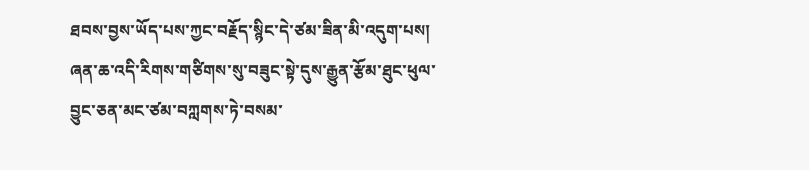ཐབས་བྱས་ཡོད་པས་ཀྱང་བརྗོད་སྙིང་དེ་ཙམ་ཟིན་མི་འདུག་པས། ཞན་ཆ་འདི་རིགས་གཙིགས་སུ་བཟུང་སྟེ་དུས་རྒྱུན་རྩོམ་ཐུང་ཕུལ་བྱུང་ཅན་མང་ཙམ་བཀླགས་ཏེ་བསམ་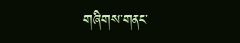གཞིགས་གནང་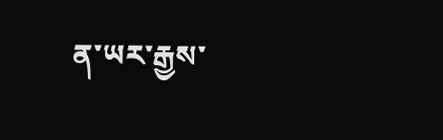ན་ཡར་རྒྱས་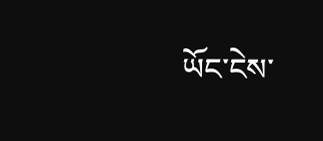ཡོང་ངེས་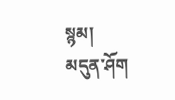སྙམ།
མདུན་ཤོག